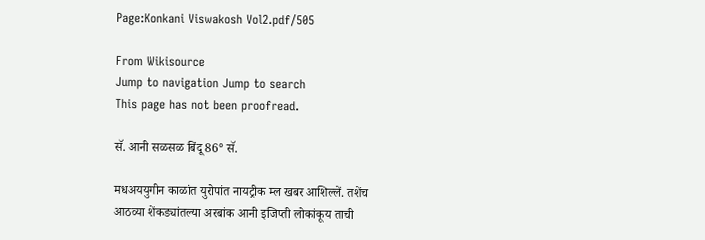Page:Konkani Viswakosh Vol2.pdf/505

From Wikisource
Jump to navigation Jump to search
This page has not been proofread.

सॅ. आनी सळसळ बिंदू 86° सॅ.

मधअययुगीन काळांत युरोपांत नायट्रीक म्ल खबर आशिल्लें. तशेंच आठव्या शेंकड्यांतल्या अरबांक आनी इजिप्ती लोकांकूय ताची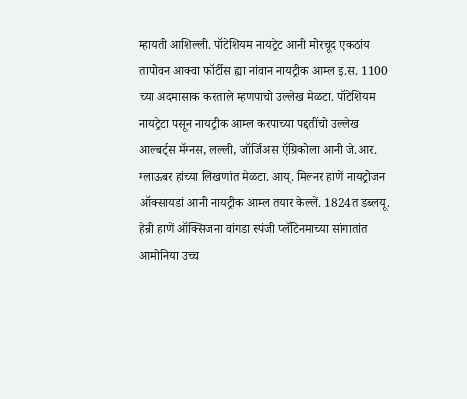म्हायती आशिल्ली. पॉटेशियम नायट्रेट आनी मोरचूद एकठांय तापोवन आक्वा फॉर्टीस ह्या नांवान नायट्रीक आम्ल इ.स. 1100 च्या अदमासाक करताले म्हणपाचो उल्लेख मेळटा. पॉटेशियम नायट्रेटा पसून नायट्रीक आम्ल करपाच्या पद्दतींचो उल्लेख आल्बर्ट्स मॅग्नस, लल्ली, जॉर्जिअस ऍग्रिकोला आनी जे.आर. ग्लाऊबर हांच्या लिखणांत मेळटा. आय्. मिल्नर हाणें नायट्रोजन ऑक्सायडां आनी नायट्रीक आम्ल तयार केल्लें. 1824त डब्लयू. हेन्री हाणें ऑक्सिजना वांगडा स्पंजी प्लॅटिनमाच्या सांगातांत आमोनिया उच्च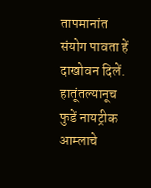तापमानांत संयोग पावता हें दाखोवन दिलें. हातूंतल्यानूच फुडें नायट्रीक आम्लाचे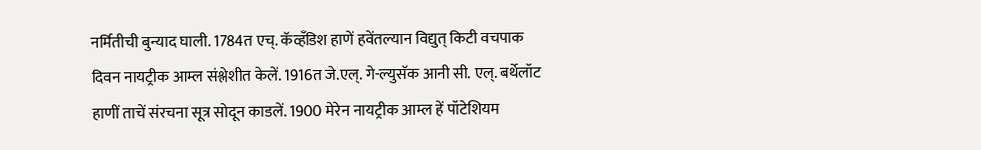नर्मितीची बुन्याद घाली. 1784त एच्. कॅव्हॅंडिश हाणें हवेंतल्यान विद्युत् किटी वचपाक दिवन नायट्रीक आम्ल संश्लेशीत केलें. 1916त जे.एल्. गे-ल्युसॅक आनी सी. एल्. बर्थेलॉट हाणीं ताचें संरचना सूत्र सोदून काडलें. 1900 मेरेन नायट्रीक आम्ल हें पॉटेशियम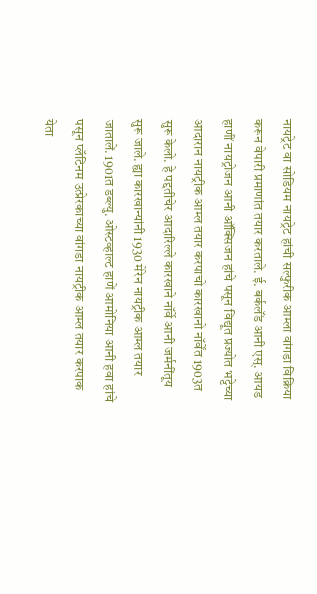नायट्रेट वा सोडियम नायट्रेट हांची सल्फुरीक आम्ला वांगडा विक्रिया करून वेपारी प्रमाणांत तयार करताले. ई. बर्कलॅंड आनी एस्. आयड हाणीं नायट्रोजन आनी ऑक्सिजन हांचे पसून विद्यूत प्रज्योत भट्टेच्या आदारान नायट्रीक आम्ल तयार करपाचो कारखानो नॉर्वेंत 1903त सुरू केलो. हे पद्दतीचेर आदारिल्ले कारखाने नॉर्वे आनी जर्मनींतूय सुरू जाले. ह्या कारखान्यांनी 1930 मेरेन नायट्रीक आम्ल तयार जातालें. 1901त डब्ल्यु. ओस्टव्हाल्ट हाणें आमोनिया आनी हवा हांचे पसून प्लॅटिनम उत्प्रेरकाच्या वांगडा नायट्रीक आम्ल तयार करपाक येता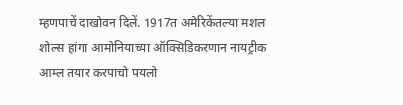म्हणपाचें दाखोवन दिलें. 1917त अमेरिकेंतल्या मशल शोल्स हांगा आमोनियाच्या ऑक्सिडिकरणान नायट्रीक आम्ल तयार करपाचो पयलो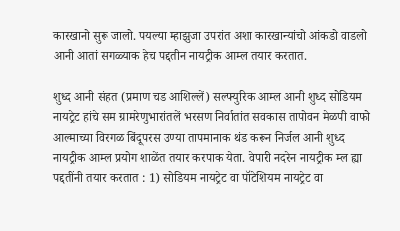कारखानो सुरू जालो. पयल्या म्हाझुजा उपरांत अशा कारखान्यांचो आंकडो वाडलो आनी आतां सगळ्याक हेच पद्दतीन नायट्रीक आम्ल तयार करतात.

शुध्द आनी संहत (प्रमाण चड आशिल्लें) सल्फ्युरिक आम्ल आनी शुध्द सोडियम नायट्रेट हांचे सम ग्रामरेणुभारांतलें भरसण निर्वातांत सवकास तापोवन मेळपी वाफो आल्माच्या विरगळ बिंदूपरस उण्या तापमानाक थंड करून निर्जल आनी शुध्द नायट्रीक आम्ल प्रयोग शाळेंत तयार करपाक येता. वेपारी नदरेन नायट्रीक म्ल ह्या पद्दतींनी तयार करतात : 1) सोडियम नायट्रेट वा पॉटेशियम नायट्रेट वा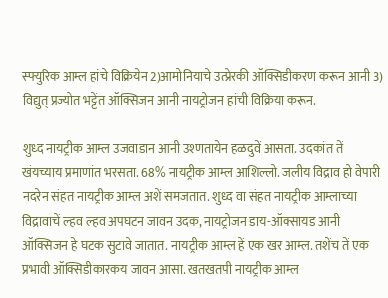स्फ्युरिक आम्ल हांचे विक्रियेन 2)आमोनियाचे उत्प्रेरकी ऑक्सिडीकरण करून आनी 3) विद्युत् प्रज्योत भट्टेंत ऑक्सिजन आनी नायट्रोजन हांची विक्रिया करून.

शुध्द नायट्रीक आम्ल उजवाडान आनी उश्णतायेन हळदुवें आसता. उदकांत तें खंयच्याय प्रमाणांत भरसता. 68% नायट्रीक आम्ल आशिल्लो. जलीय विद्राव हो वेपारी नदरेन संहत नायट्रीक आम्ल अशें समजतात. शुध्द वा संहत नायट्रीक आम्लाच्या विद्रावाचें ल्हव ल्हव अपघटन जावन उदक, नायट्रोजन डाय-ऑक्सायड आनी ऑक्सिजन हे घटक सुटावे जातात. नायट्रीक आम्ल हें एक खर आम्ल. तशेंच तें एक प्रभावी ऑक्सिडीकारकय जावन आसा. खतखतपी नायट्रीक आम्ल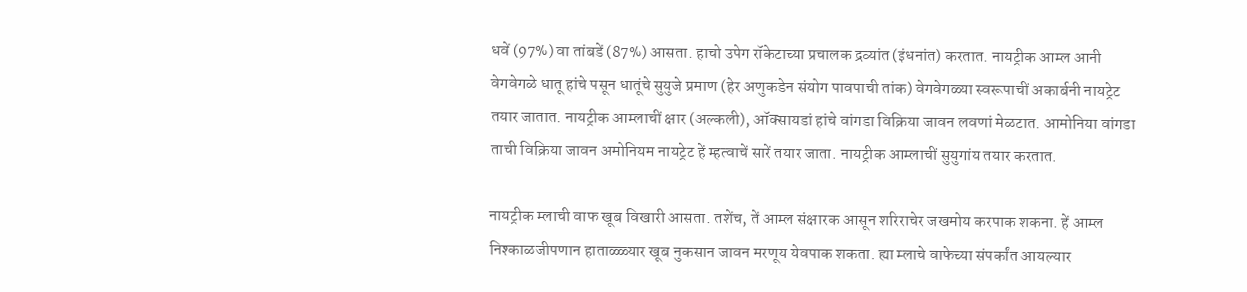धवें (97%) वा तांबडें (87%) आसता. हाचो उपेग रॉकेटाच्या प्रचालक द्रव्यांत (इंधनांत) करतात. नायट्रीक आम्ल आनी वेगवेगळे धातू हांचे पसून धातूंचे सुयुजे प्रमाण (हेर अणुकडेन संयोग पावपाची तांक) वेगवेगळ्या स्वरूपाचीं अकार्बनी नायट्रेट तयार जातात. नायट्रीक आम्लाचीं क्षार (अल्कली), ऑक्सायडां हांचे वांगडा विक्रिया जावन लवणां मेळटात. आमोनिया वांगडा ताची विक्रिया जावन अमोनियम नायट्रेट हें म्हत्वाचें सारें तयार जाता. नायट्रीक आम्लाचीं सुयुगांय तयार करतात.

नायट्रीक म्लाची वाफ खूब विखारी आसता. तशेंच, तें आम्ल संक्षारक आसून शरिराचेर जखमोय करपाक शकना. हें आम्ल निश्काळजीपणान हाताळ्ळ्यार खूब नुकसान जावन मरणूय येवपाक शकता. ह्या म्लाचे वाफेच्या संपर्कांत आयल्यार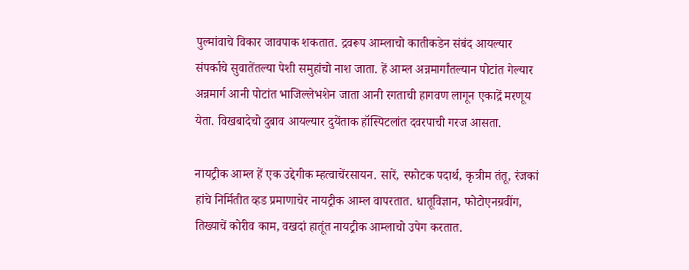पुल्मांवाचे विकार जावपाक शकतात. द्रवरूप आम्लाचो कातीकडेन संबंद आयल्यार संपर्काचे सुवातेंतल्या पेशी समुहांचो नाश जाता. हें आम्ल अन्नमार्गांतल्यान पोटांत गेल्यार अन्नमार्ग आनी पोटांत भाजिल्लेभशेन जाता आनी रगताची हागवण लागून एकाद्रें मरणूय येता. विखबादेचो दुबाव आयल्यार दुयेंताक हॉस्पिटलांत दवरपाची गरज आसता.

नायट्रीक आम्ल हें एक उद्देगीक म्हत्वाचेंरसायन. सारें, स्फोटक पदार्थ, कृत्रीम तंतू, रंजकां हांचे निर्मितीत व्हड प्रमाणाचेर नायट्रीक आम्ल वापरतात. धातूविज्ञान, फोटोएनग्रवींग, तिख्याचें कोरीव काम, वखदां हातूंत नायट्रीक आम्लाचो उपेग करतात.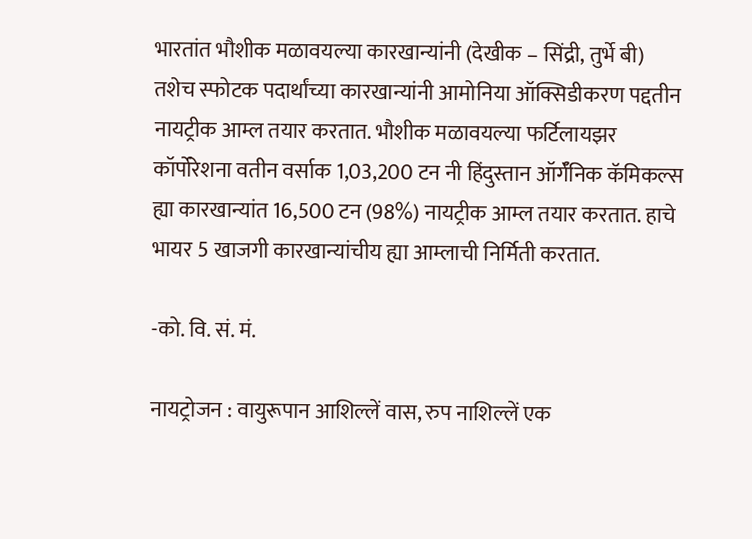भारतांत भौशीक मळावयल्या कारखान्यांनी (देखीक – सिंद्री, तुर्भे बी) तशेच स्फोटक पदार्थांच्या कारखान्यांनी आमोनिया ऑक्सिडीकरण पद्दतीन नायट्रीक आम्ल तयार करतात. भौशीक मळावयल्या फर्टिलायझर कॉर्पोरेशना वतीन वर्साक 1,03,200 टन नी हिंदुस्तान ऑर्गॅनिक कॅमिकल्स ह्या कारखान्यांत 16,500 टन (98%) नायट्रीक आम्ल तयार करतात. हाचे भायर 5 खाजगी कारखान्यांचीय ह्या आम्लाची निर्मिती करतात.

-को. वि. सं. मं.

नायट्रोजन : वायुरूपान आशिल्लें वास, रुप नाशिल्लें एक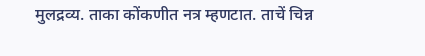मुलद्रव्य. ताका कोंकणीत नत्र म्हणटात. ताचें चिन्न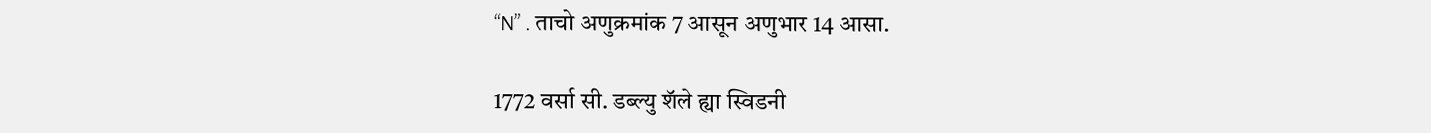“N” . ताचो अणुक्रमांक 7 आसून अणुभार 14 आसा.

1772 वर्सा सी. डब्ल्यु शॅले ह्या स्विडनी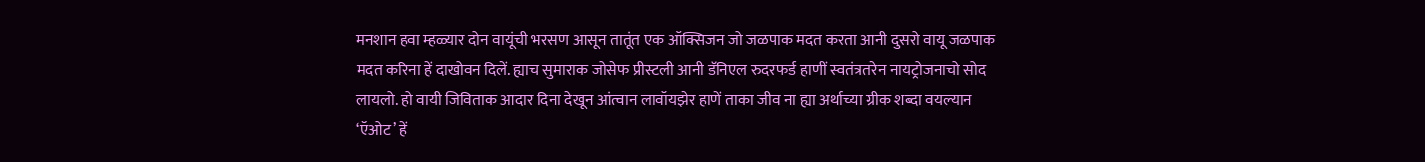मनशान हवा म्हळ्यार दोन वायूंची भरसण आसून तातूंत एक ऑक्सिजन जो जळपाक मदत करता आनी दुसरो वायू जळपाक मदत करिना हें दाखोवन दिलें. ह्याच सुमाराक जोसेफ प्रीस्टली आनी डॅनिएल रुदरफर्ड हाणीं स्वतंत्रतरेन नायट्रोजनाचो सोद लायलो. हो वायी जिविताक आदार दिना देखून आंत्वान लावॉयझेर हाणें ताका जीव ना ह्या अर्थाच्या ग्रीक शब्दा वयल्यान ‘ऍओट’ हें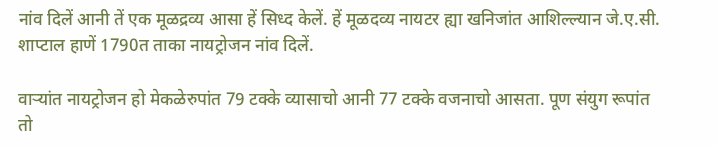नांव दिलें आनी तें एक मूळद्रव्य आसा हें सिध्द केलें. हें मूळदव्य नायटर ह्या खनिजांत आशिल्ल्यान जे.ए.सी. शाप्टाल हाणें 1790त ताका नायट्रोजन नांव दिलें.

वाऱ्यांत नायट्रोजन हो मेकळेरुपांत 79 टक्के व्यासाचो आनी 77 टक्के वजनाचो आसता. पूण संयुग रूपांत तो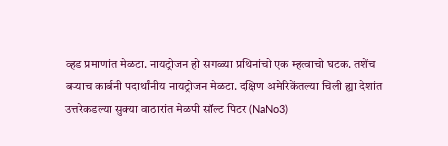व्हड प्रमाणांत मेळटा. नायट्रोजन हो सगळ्या प्रथिनांचो एक म्हत्वाचो घटक. तशेंच बऱ्याच कार्बनी पदार्थांनीय नायट्रोजन मेळटा. दक्षिण अमेरिकेंतल्या चिली ह्या देशांत उत्तरेकडल्या सुक्या वाठारांत मेळपी सॉल्ट पिटर (NaNo3)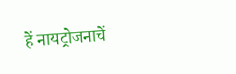हें नायट्रोजनाचें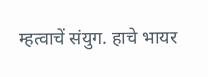म्हत्वाचें संयुग. हाचे भायर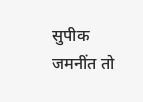सुपीक जमनींत तो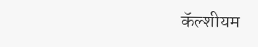कॅल्शीयम